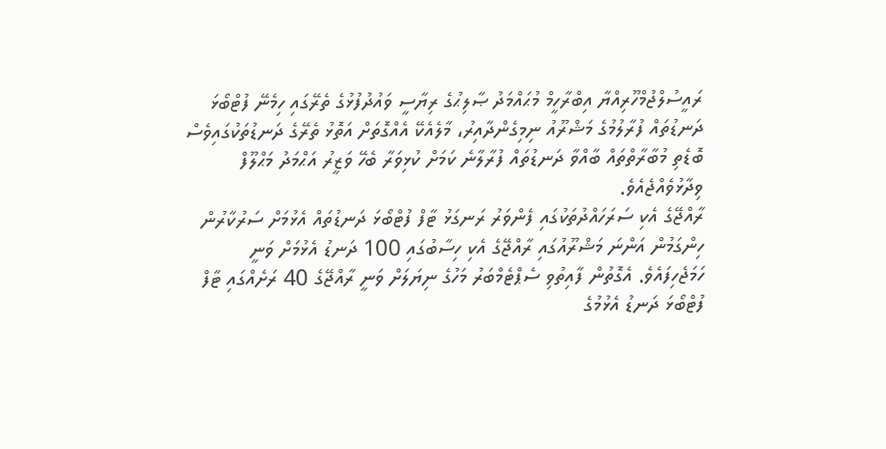ރައީސުލްޖުމްހޫރިއްޔާ އިބްރާހީމް މުޙައްމަދު ޞާލިޙުގެ ރިޔާސީ ވައުދުފުޅުގެ ތެރޭގައި ހިމެނޭ ފުޓްބޯޅަ ދަނޑުތައް ފުރާލުމުގެ މަޝްރޫއު ނިމިގެންދާއިރު، މާލެއެކޭ އެއްގޮތަށް އަތޮޅު ތެރޭގެ ދަނޑުތަކުގައިވެސް ބޮޑެތި މުބާރާތްތައް ބާއްވާ ދަނޑުތައް ފުރާލާނެ ކަމަށް ކުޅިވަރާ ބެހޭ ވަޒީރު އަޙްމަދު މަޙްލޫފް ވިދާޅުވެއްޖެއެވެ.
ރާއްޖޭގެ އެކި ސަރަހައްދުތަކުގައި ފެންވަރު ރަނގަޅު ޓާފް ފުޓްބޯޅަ ދަނޑުތައް އެޅުމަށް ސަރުކާރުން ހިންގަމުން އަންނަ މަޝްރޫއުގައި ރާއްޖޭގެ އެކި ހިސާބުގައި 100 ދަނޑު އެޅުމަށް ވަނީ ހަމަޖެހިފައެވެ. އެގޮތުން ފާއިތުވި ސެޕްޓެމްބަރު މަހުގެ ނިޔަލަށް ވަނީ ރާއްޖޭގެ 40 ރަށެއްގައި ޓާފް ފުޓްބޯޅަ ދަނޑު އެޅުމުގެ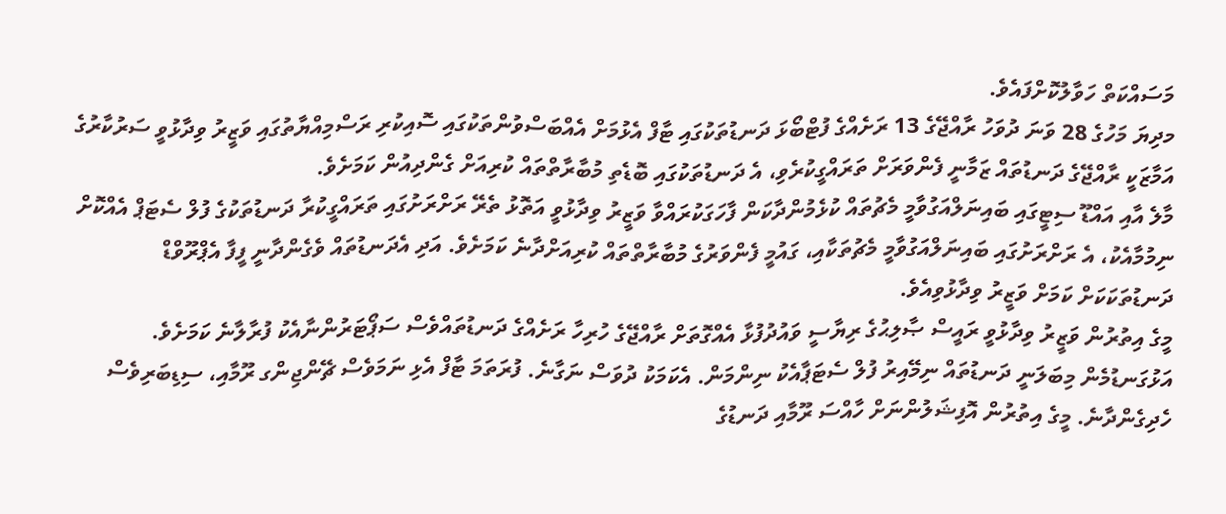މަސައްކަތް ހަވާލުކޮށްފައެވެ.
މދިޔަ މަހުގެ 28 ވަނަ ދުވަހު ރާއްޖޭގެ 13 ރަށެއްގެ ފުޓްބޯޅަ ދަނޑުތަކުގައި ޓާފް އެޅުމަށް އެއްބަސްވުންތަކުގައި ސޮއިކުރި ރަސްމިއްޔާތުގައި ވަޒީރު ވިދާޅުވީ ސަރުކާރުގެ އަމާޒަކީ ރާއްޖޭގެ ދަނޑުތައް ޒަމާނީ ފެންވަރަށް ތަރައްގީކުރެވި، އެ ދަނޑުތަކުގައި ބޮޑެތި މުބާރާތްތައް ކުރިއަށް ގެންދިއުން ކަމަށެވެ.
މާލެ އާއި އައްޑޫ ސިޓީގައި ބައިނަލްއަގުވާމީ މެޗުތައް ކުޅެމުންދާކަން ފާހަގަކުރައްވާ ވަޒީރު ވިދާޅުވީ އަތޮޅު ތެރޭ ރަށްރަށުގައި ތަރައްގީކުރާ ދަނޑުތަކުގެ ފުލް ސެޓަޕް އެއްކޮށް ނިމުމާއެކު، އެ ރަށްރަށުގައި ބައިނަލްއަގުވާމީ މެޗުތަކާއި، ގައުމީ ފެންވަރުގެ މުބާރާތްތައް ކުރިއަށްދާނެ ކަމަށެވެ. އަދި އެދަނޑުތައް ވެގެންދާނީ ފީފާ އެޕްރޫވްޑް ދަނޑުތަކަކަށް ކަމަށް ވަޒީރު ވިދާޅުވިއެވެ.
މީގެ އިތުރުން ވަޒީރު ވިދާޅުވީ ރައީސް ޞާލިޙުގެ ރިޔާސީ ވައުދުފުޅާ އެއްގޮތަށް ރާއްޖޭގެ ހުރިހާ ރަށެއްގެ ދަނޑުތައްވެސް ސަޕޯޓަރުންނާއެކު ފުރާލާނެ ކަމަށެވެ.
އަޅުގަނޑުމެން މިބަލަނީ ދަނޑުތައް ނިމޭއިރު ފުލް ސެޓަޕާއެކު ނިންމަން. އެކަމަކު ދުވަސް ނަގާނެ. ފުރަތަމަ ޓާފް އެޅި ނަމަވެސް ޗޭންޖިންގ ރޫމާއި، ސިޑިބަރިވެސް ހެދިގެންދާނެ. މީގެ އިތުރުން އޮފިޝަލުންނަށް ހާއްސަ ރޫމާއި ދަނޑުގެ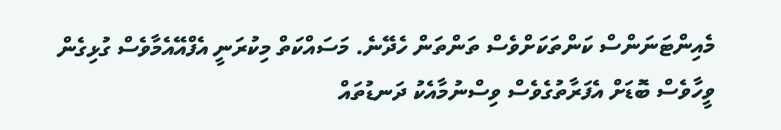މެއިންޓަނަންސް ކަންތަކަށްވެސް ތަންތަން ހެދޭނެ. މަސައްކަތް މިކުރަނީ އެފްއޭއެމާވެސް ގުޅިގެން ވީހާވެސް ބޮޑަށް އެފަރާތުގެވެސް ވިސްނުމާއެކު ދަނޑުތައް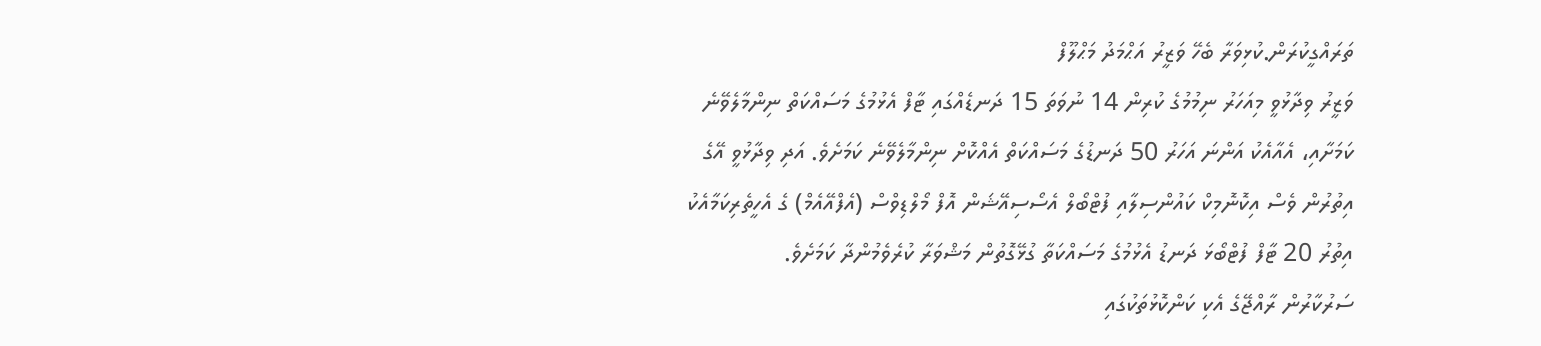ތަރައްގީކުރަން.ކުޅިވަރާ ބެހޭ ވަޒީރު އަޙްމަދު މަޙްލޫފް
ވަޒީރު ވިދާޅުވީ މިއަހަރު ނިމުމުގެ ކުރިން 14 ނުވަތަ 15 ދަނޑެއްގައި ޓާފް އެޅުމުގެ މަސައްކަތް ނިންމާލެވޭނެ ކަމަށާއި، އެއާއެކު އަންނަ އަހަރު 50 ދަނޑުގެ މަސައްކަތް އެއްކޮށް ނިންމާލެވޭނެ ކަމަށެވެ. އަދި ވިދާޅުވީ އޭގެ އިތުރުން ވެސް އިކޮނޮމިކް ކައުންސިލާއި ފުޓްބޯލް އެސޯސިއޭޝަން އޮފް މޯލްޑިވްސް (އެފްއޭއެމް) ގެ އެހީތެރިކަމާއެކު އިތުރު 20 ޓާފް ފުޓްބޯޅަ ދަނޑު އެޅުމުގެ މަސައްކަތާ ގުޅޭގޮތުން މަޝްވަރާ ކުރެވެމުންދާ ކަމަށެވެ.
ސަރުކާރުން ރާއްޖޭގެ އެކި ކަންކޮޅުތަކުގައި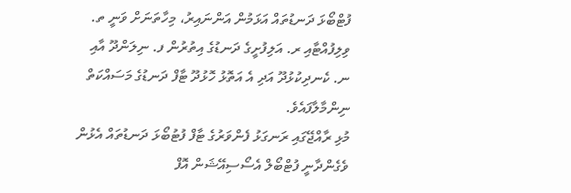ފުޓްބޯޅަ ދަނޑުތައް އަޅަމުން އަންނައިރު، މިހާތަނަށް ވަނީ ތ. ވިލިފުއްޓާއި ރ. އަލިފުށީގެ ދަނޑުގެ އިތުރުން ފ. ނިލަންދޫ އާއި ނ. ކެނދިކުޅުދޫ އަދި އެ އަތޮޅު ހޮޅުދޫ ޓާފް ދަނޑުގެ މަސައްކަތް ނިންމާލާފައެވެ.
މުޅި ރާއްޖޭގައި ރަނގަޅު ފެންވަރުގެ ޓާފް ފުޓުބޯޅަ ދަނޑުތައް އެޅުން ވެގެންދާނީ ފުޓްބޯލް އެސޯސިއޭޝަން އޮފް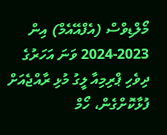މޯލްޑިވްސް (އެފްއޭއެމް) އިން 2023-2024 ވަނަ އަހަރުގެ ދިވެހި ޕްރިމިއާ ލީގު މުޅި ރާއްޖެއަށް ފުޅާކޮށްގެން، ހޯމް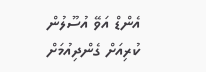އެންޑް އަވޭ އުސޫލުން ކުރިއަށް ގެންދިއުމަށް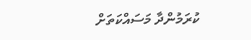ކުރަމުންދާ މަސައްކަތަށް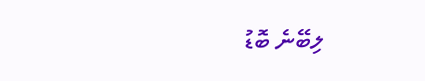ލިބޭނެ ބޮޑު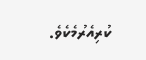ކުރިއެރުމެކެވެ.